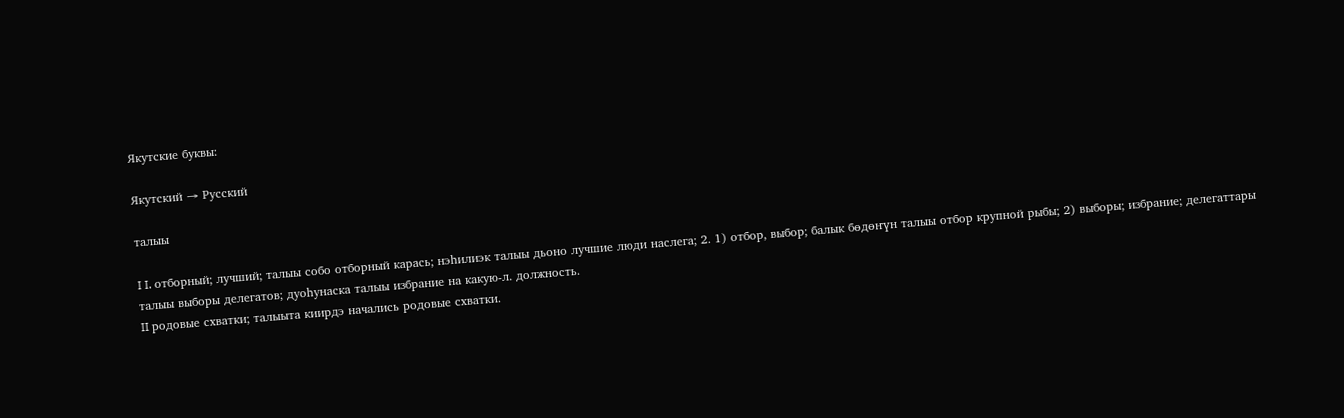Якутские буквы:

Якутский → Русский

талыы

I I. отборный; лучший; талыы собо отборный карась; нэһилиэк талыы дьоно лучшие люди наслега; 2. 1) отбор, выбор; балык бөдөҥүн талыы отбор крупной рыбы; 2) выборы; избрание; делегаттары талыы выборы делегатов; дуоһунаска талыы избрание на какую-л. должность.
II родовые схватки; талыыта киирдэ начались родовые схватки.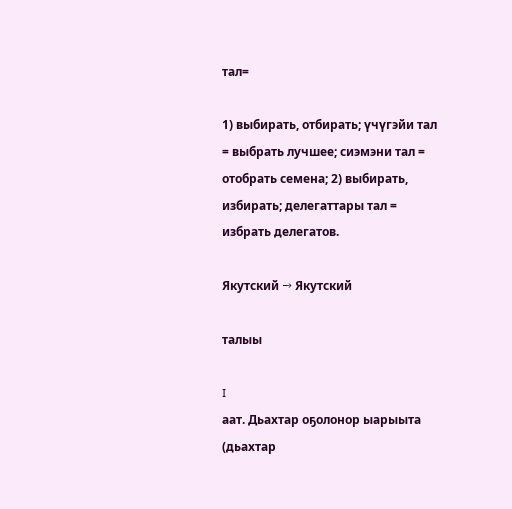тал=

1) выбирать, отбирать; үчүгэйи тал = выбрать лучшее; сиэмэни тал = отобрать семена; 2) выбирать, избирать; делегаттары тал = избрать делегатов.

Якутский → Якутский

талыы

I
аат. Дьахтар оҕолонор ыарыыта (дьахтар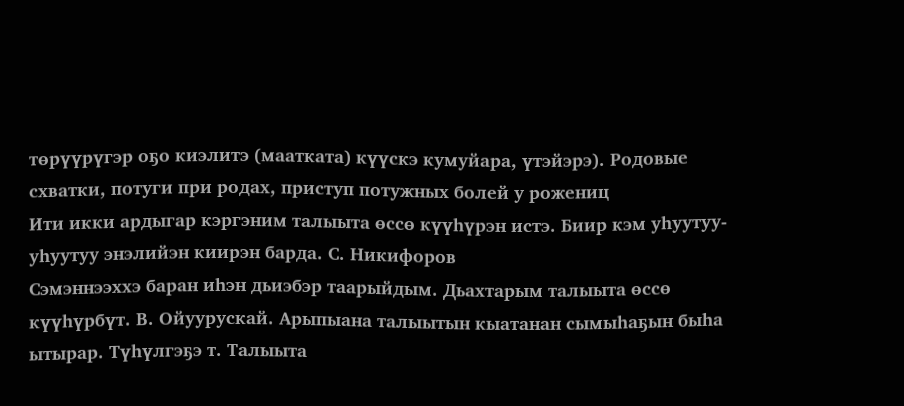төрүүрүгэр оҕо киэлитэ (маатката) күүскэ кумуйара, үтэйэрэ). Родовые схватки, потуги при родах, приступ потужных болей у рожениц
Ити икки ардыгар кэргэним талыыта өссө күүһүрэн истэ. Биир кэм уһуутуу-уһуутуу энэлийэн киирэн барда. С. Никифоров
Сэмэннээххэ баран иһэн дьиэбэр таарыйдым. Дьахтарым талыыта өссө күүһүрбүт. В. Ойуурускай. Арыпыана талыытын кыатанан сымыһаҕын быһа ытырар. Түһүлгэҕэ т. Талыыта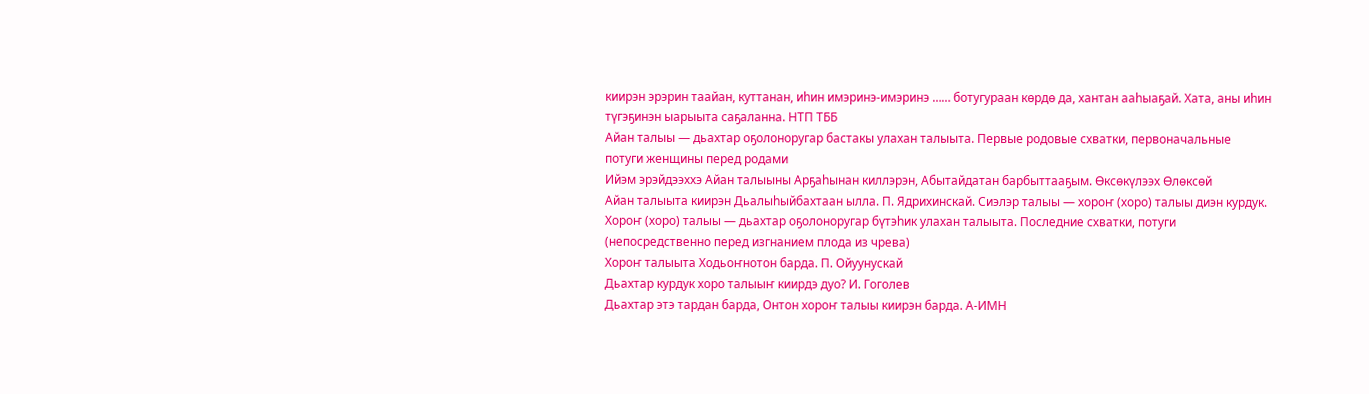киирэн эрэрин таайан, куттанан, иһин имэринэ-имэринэ …… ботугураан көрдө да, хантан ааһыаҕай. Хата, аны иһин түгэҕинэн ыарыыта саҕаланна. НТП ТББ
Айан талыы — дьахтар оҕолоноругар бастакы улахан талыыта. Первые родовые схватки, первоначальные потуги женщины перед родами
Ийэм эрэйдээххэ Айан талыыны Арҕаһынан киллэрэн, Абытайдатан барбыттааҕым. Өксөкүлээх Өлөксөй
Айан талыыта киирэн Дьалыһыйбахтаан ылла. П. Ядрихинскай. Сиэлэр талыы — хороҥ (хоро) талыы диэн курдук. Хороҥ (хоро) талыы — дьахтар оҕолоноругар бүтэһик улахан талыыта. Последние схватки, потуги (непосредственно перед изгнанием плода из чрева)
Хороҥ талыыта Ходьоҥнотон барда. П. Ойуунускай
Дьахтар курдук хоро талыыҥ киирдэ дуо? И. Гоголев
Дьахтар этэ тардан барда, Онтон хороҥ талыы киирэн барда. А-ИМН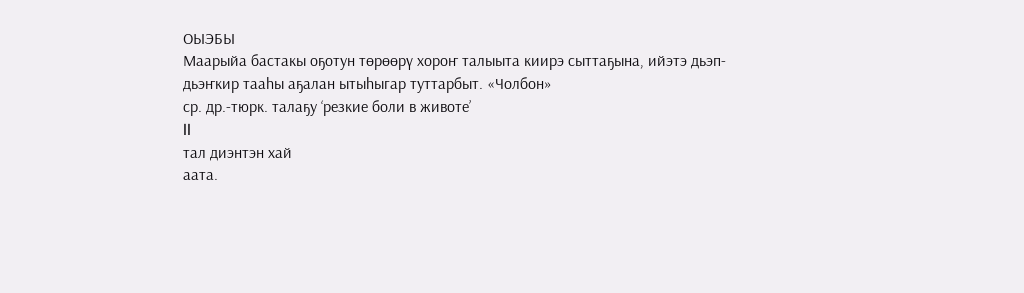ОЫЭБЫ
Маарыйа бастакы оҕотун төрөөрү хороҥ талыыта киирэ сыттаҕына, ийэтэ дьэп-дьэҥкир тааһы аҕалан ытыһыгар туттарбыт. «Чолбон»
ср. др.-тюрк. талаҕу ‘резкие боли в животе’
II
тал диэнтэн хай
аата.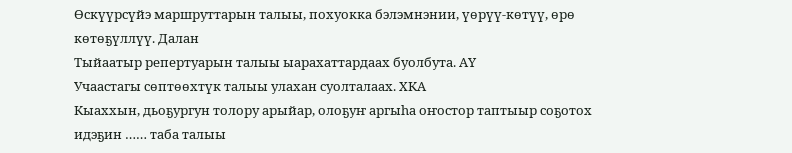Өскүүрсүйэ маршруттарын талыы, похуокка бэлэмнэнии, үөрүү-көтүү, өрө көтөҕүллүү. Далан
Тыйаатыр репертуарын талыы ыарахаттардаах буолбута. АҮ
Учаастагы сөптөөхтүк талыы улахан суолталаах. ХКА
Кыаххын, дьоҕургун толору арыйар, олоҕуҥ аргыһа оҥостор таптыыр соҕотох идэҕин …… таба талыы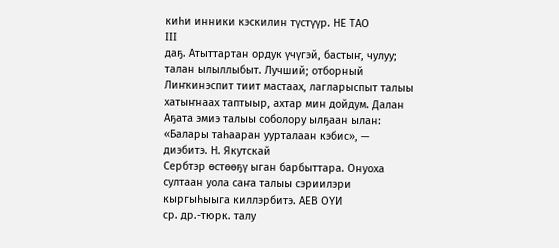киһи инники кэскилин түстүүр. НЕ ТАО
III
даҕ. Атыттартан ордук үчүгэй, бастыҥ, чулуу; талан ылыллыбыт. Лучший; отборный
Лиҥкинэспит тиит мастаах, лагларыспыт талыы хатыҥнаах таптыыр, ахтар мин дойдум. Далан
Аҕата эмиэ талыы соболору ылҕаан ылан: «Балары таһааран уурталаан кэбис», — диэбитэ. Н. Якутскай
Сербтэр өстөөҕү ыган барбыттара. Онуоха султаан уола саҥа талыы сэриилэри кыргыһыыга киллэрбитэ. АЕВ ОҮИ
ср. др.-тюрк. талу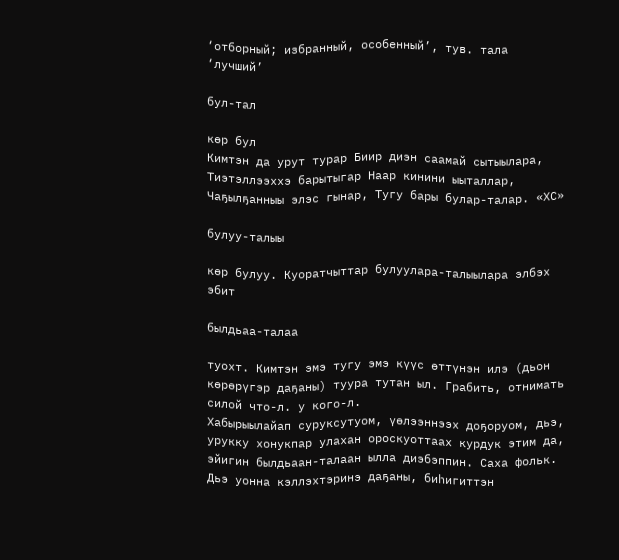‘отборный; избранный, особенный’, тув. тала ‘лучший’

бул-тал

көр бул
Кимтэн да урут турар Биир диэн саамай сытыылара, Тиэтэллээххэ барытыгар Наар кинини ыыталлар, Чаҕылҕанныы элэс гынар, Тугу бары булар-талар. «ХС»

булуу-талыы

көр булуу. Куоратчыттар булуулара-талыылара элбэх эбит

былдьаа-талаа

туохт. Кимтэн эмэ тугу эмэ күүс өттүнэн илэ (дьон көрөрүгэр даҕаны) туура тутан ыл. Грабить, отнимать силой что-л. у кого-л.
Хабырыылайап суруксутуом, үөлээннээх доҕоруом, дьэ, урукку хонукпар улахан ороскуоттаах курдук этим да, эйигин былдьаан-талаан ылла диэбэппин. Саха фольк. Дьэ уонна кэллэхтэринэ даҕаны, биһигиттэн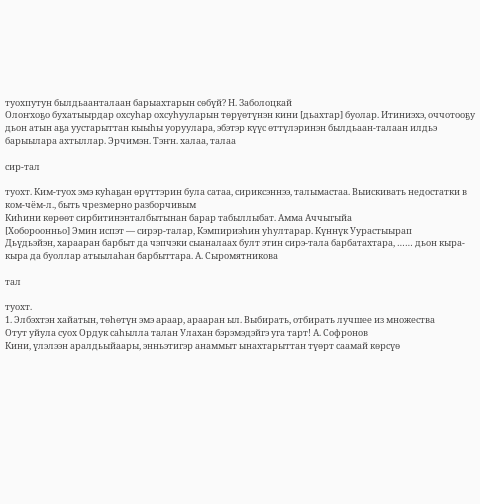туохпутун былдьаанталаан барыахтарын сөбүй? Н. Заболоцкай
Олоҥхоҕо бухатыырдар охсуһар охсуһууларын төрүөтүнэн кини [дьахтар] буолар. Итиниэхэ, оччотооҕу дьон атын аҕа уустарыттан кыыһы уоруулара, эбэтэр күүс өттүлэринэн былдьаан-талаан илдьэ барыылара ахтыллар. Эрчимэн. Тэҥн. халаа, талаа

сир-тал

туохт. Ким-туох эмэ куһаҕан өрүттэрин була сатаа, сириксэннээ, талымастаа. Выискивать недостатки в ком-чём-л., быть чрезмерно разборчивым
Киһини көрөөт сирбитинэнталбытынан барар табыллыбат. Амма Аччыгыйа
[Хобороонньо] Эмин испэт — сирэр-талар, Кэмпириэһин уһултарар. Күннүк Уурастыырап
Дьүдьэйэн, харааран барбыт да чэпчэки сыаналаах булт этин сирэ-тала барбатахтара, …… дьон кыра-кыра да буоллар атыылаһан барбыттара. А. Сыромятникова

тал

туохт.
1. Элбэхтэн хайатын, төһөтүн эмэ араар, арааран ыл. Выбирать, отбирать лучшее из множества
Отут уйула суох Ордук саһылла талан Улахан бэрэмэдэйгэ уга тарт! А. Софронов
Кини, үлэлээн аралдьыйаары, энньэтигэр анаммыт ынахтарыттан түөрт саамай көрсүө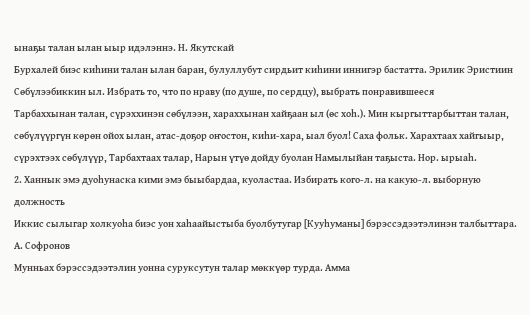ынаҕы талан ылан ыыр идэлэннэ. Н. Якутскай
Бурхалей биэс киһини талан ылан баран, булуллубут сирдьит киһини иннигэр бастатта. Эрилик Эристиин
Сөбүлээбиккин ыл. Избрать то, что по нраву (по душе, по сердцу), выбрать понравившееся
Тарбаххынан талан, сүрэххинэн сөбүлээн, хараххынан хайҕаан ыл (өс хоһ.). Мин кыргыттарбыттан талан, сөбүлүүргүн көрөн ойох ылан, атас-доҕор оҥостон, киһи-хара, ыал буол! Саха фольк. Харахтаах хайгыыр, сүрэхтээх сөбүлүүр, Тарбахтаах талар, Нарын үтүө дойду буолан Намылыйан таҕыста. Нор. ырыаһ.
2. Ханнык эмэ дуоһунаска кими эмэ быыбардаа, куоластаа. Избирать кого-л. на какую-л. выборную должность
Иккис сылыгар холкуоһа биэс уон хаһаайыстыба буолбутугар [Кууһуманы] бэрэссэдээтэлинэн талбыттара. А. Софронов
Мунньах бэрэссэдээтэлин уонна суруксутун талар мөккүөр турда. Амма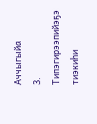Аччыгыйа
3. Типэгирээпийэҕэ тиэкиһи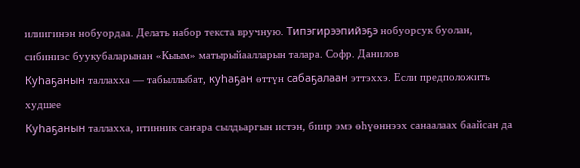илиигинэн нобуордаа. Делать набор текста вручную. Типэгирээпийэҕэ нобуорсук буолан, сибиниэс буукубаларынан «Кыым» матырыйаалларын талара. Софр. Данилов
Куһаҕанын таллахха — табыллыбат, куһаҕан өттүн сабаҕалаан эттэххэ. Если предположить худшее
Куһаҕанын таллахха, итинник саҥара сылдьаргын истэн, биир эмэ өһүөннээх санаалаах баайсан да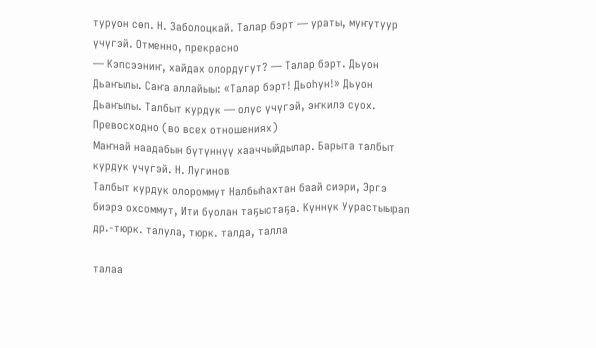туруон сөп. Н. Заболоцкай. Талар бэрт — ураты, муҥутуур үчүгэй. Отменно, прекрасно
— Кэпсээниҥ, хайдах олордугут? — Талар бэрт. Дьуон Дьаҥылы. Саҥа аллайыы: «Талар бэрт! Дьоһун!» Дьуон Дьаҥылы. Талбыт курдук — олус үчүгэй, эҥкилэ суох. Превосходно (во всех отношениях)
Маҥнай наадабын бүтүннүү хааччыйдылар. Барыта талбыт курдук үчүгэй. Н. Лугинов
Талбыт курдук олороммут Налбыһахтан баай сиэри, Эргэ биэрэ охсоммут, Ити буолан таҕыстаҕа. Күннүк Уурастыырап
др.-тюрк. талула, тюрк. талда, талла

талаа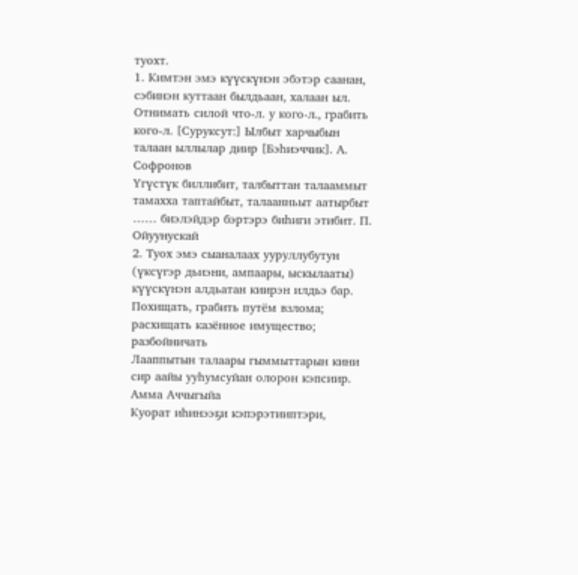туохт.
1. Кимтэн эмэ күүскүнэн эбэтэр саанан, сэбинэн куттаан былдьаан, халаан ыл. Отнимать силой что-л. у кого-л., грабить кого-л. [Суруксут:] Ылбыт харчыбын талаан ыллылар диир [Бэһиэччик]. А. Софронов
Үгүстүк биллибит, талбыттан талааммыт тамахха таптайбыт, талаанньыт аатырбыт …… биэлэйдэр бэртэрэ биһиги этибит. П. Ойуунускай
2. Туох эмэ сыаналаах ууруллубутун (үксүгэр дьиэни, ампаары, ыскылааты) күүскүнэн алдьатан киирэн илдьэ бар. Похищать, грабить путём взлома; расхищать казённое имущество; разбойничать
Лааппытын талаары гыммыттарын кини сир аайы ууһумсуйан олорон кэпсиир. Амма Аччыгыйа
Куорат иһинээҕи кэпэрэтииптэри,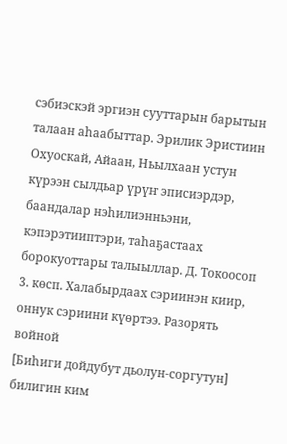сэбиэскэй эргиэн сууттарын барытын талаан аһаабыттар. Эрилик Эристиин
Охуоскай, Айаан, Ньылхаан устун күрээн сылдьар үрүҥ эписиэрдэр, баандалар нэһилиэнньэни, кэпэрэтииптэри, таһаҕастаах борокуоттары талыыллар. Д. Токоосоп
3. көсп. Халабырдаах сэриинэн киир, оннук сэриини күөртээ. Разорять войной
[Биһиги дойдубут дьолун-соргутун] билигин ким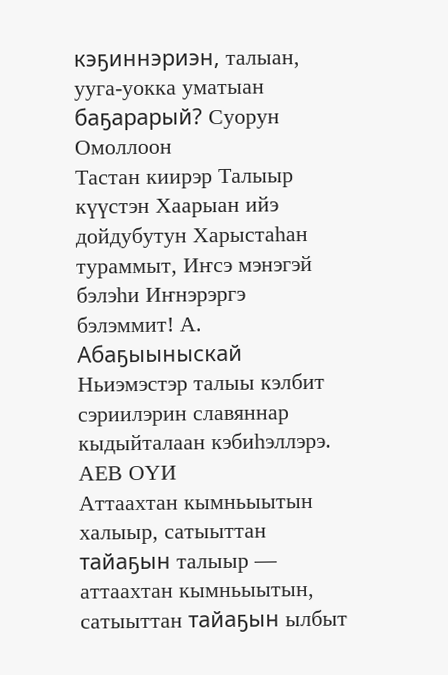кэҕиннэриэн, талыан, ууга-уокка уматыан баҕарарый? Суорун Омоллоон
Тастан киирэр Талыыр күүстэн Хаарыан ийэ дойдубутун Харыстаһан тураммыт, Иҥсэ мэнэгэй бэлэһи Иҥнэрэргэ бэлэммит! А. Абаҕыыныскай
Ньиэмэстэр талыы кэлбит сэриилэрин славяннар кыдыйталаан кэбиһэллэрэ. АЕВ ОҮИ
Аттаахтан кымньыытын халыыр, сатыыттан тайаҕын талыыр — аттаахтан кымньыытын, сатыыттан тайаҕын ылбыт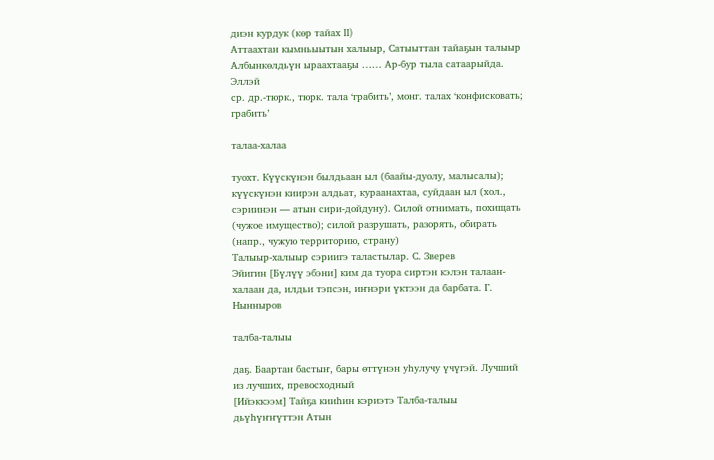диэн курдук (көр тайах II)
Аттаахтан кымньыытын халыыр, Сатыыттан тайаҕын талыыр Албынкөлдьүн ыраахтааҕы …… Ар-бур тыла сатаарыйда. Эллэй
ср. др.-тюрк., тюрк. тала ‘грабить’, монг. талах ‘конфисковать; грабить’

талаа-халаа

туохт. Күүскүнэн былдьаан ыл (баайы-дуолу, малысалы); күүскүнэн киирэн алдьат, кураанахтаа, суйдаан ыл (хол., сэриинэн — атын сири-дойдуну). Силой отнимать, похищать (чужое имущество); силой разрушать, разорять, обирать (напр., чужую территорию, страну)
Талыыр-халыыр сэриигэ таластылар. С. Зверев
Эйигин [Бүлүү эбэни] ким да туора сиртэн кэлэн талаан-халаан да, илдьи тэпсэн, иҥнэри үктээн да барбата. Г. Нынныров

талба-талыы

даҕ. Баартан бастыҥ, бары өттүнэн уһулучу үчүгэй. Лучший из лучших, превосходный
[Ийэккээм] Тайҕа кииһин кэриэтэ Талба-талыы дьүһүҥҥүттэн Атын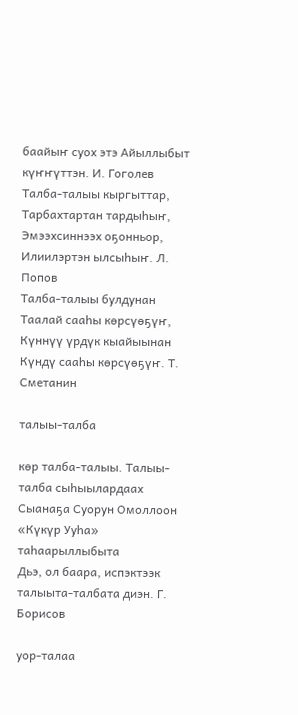баайыҥ суох этэ Айыллыбыт күҥҥүттэн. И. Гоголев
Талба-талыы кыргыттар, Тарбахтартан тардыһыҥ, Эмээхсиннээх оҕонньор, Илиилэртэн ылсыһыҥ. Л. Попов
Талба-талыы булдунан Таалай сааһы көрсүөҕүҥ, Күннүү үрдүк кыайыынан Күндү сааһы көрсүөҕүҥ. Т. Сметанин

талыы-талба

көр талба-талыы. Талыы-талба сыһыылардаах
Сыанаҕа Суорун Омоллоон «Күкүр Ууһа» таһаарыллыбыта
Дьэ, ол баара, испэктээк талыыта-талбата диэн. Г. Борисов

уор-талаа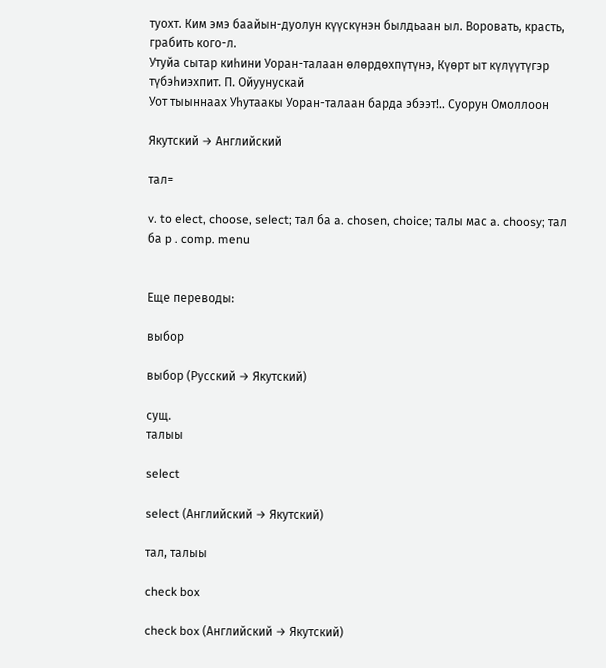туохт. Ким эмэ баайын-дуолун күүскүнэн былдьаан ыл. Воровать, красть, грабить кого-л.
Утуйа сытар киһини Уоран-талаан өлөрдөхпүтүнэ, Күөрт ыт күлүүтүгэр түбэһиэхпит. П. Ойуунускай
Уот тыыннаах Уһутаакы Уоран-талаан барда эбээт!.. Суорун Омоллоон

Якутский → Английский

тал=

v. to elect, choose, select; тал ба a. chosen, choice; талы мас a. choosy; тал ба p . comp. menu


Еще переводы:

выбор

выбор (Русский → Якутский)

сущ.
талыы

select

select (Английский → Якутский)

тал, талыы

check box

check box (Английский → Якутский)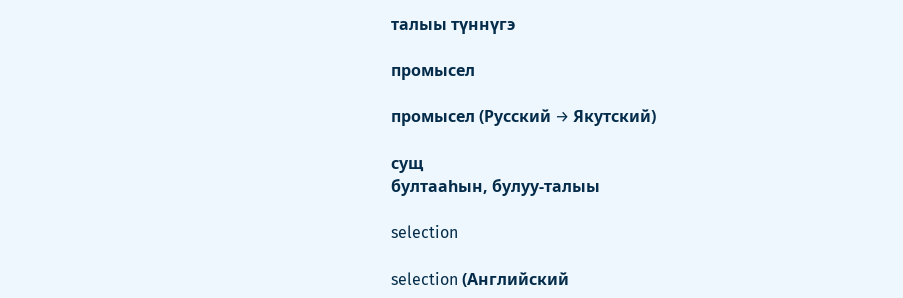талыы түннүгэ

промысел

промысел (Русский → Якутский)

сущ
бултааһын, булуу-талыы

selection

selection (Английский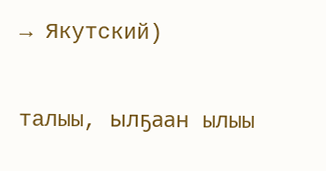→ Якутский)

талыы, ылҕаан ылыы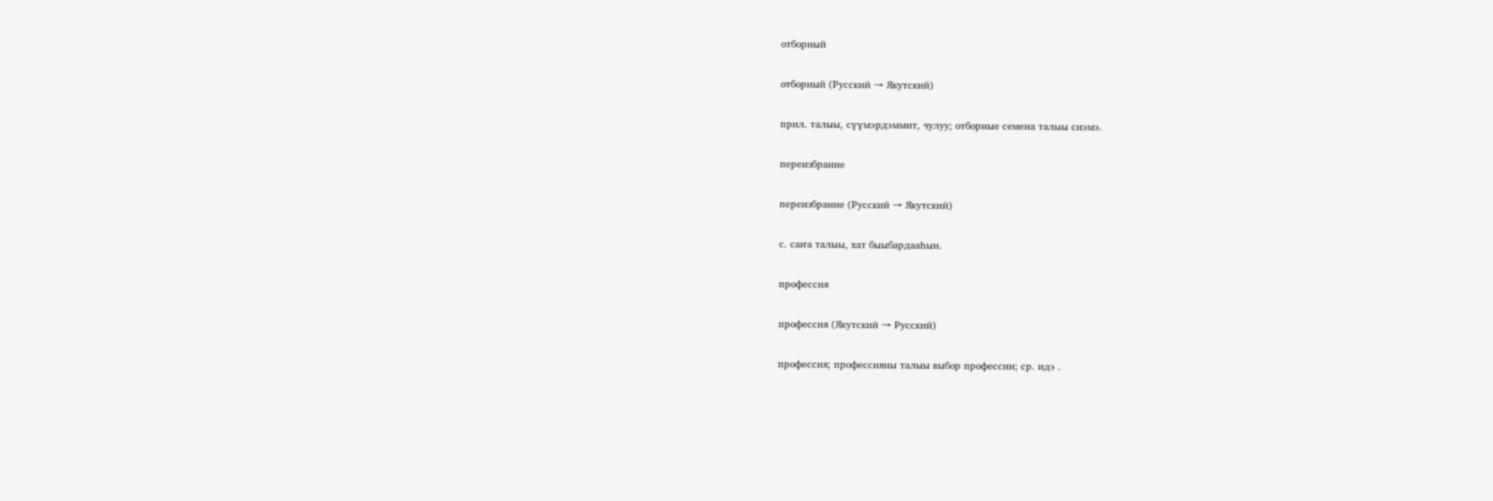отборный

отборный (Русский → Якутский)

прил. талыы, сүүмэрдэммит, чулуу; отборные семена талыы сиэмэ.

переизбрание

переизбрание (Русский → Якутский)

с. саҥа талыы, хат быыбардааһын.

профессия

профессия (Якутский → Русский)

профессия; профессияны талыы выбор профессии; ср. идэ .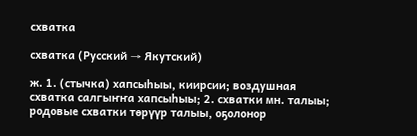схватка

схватка (Русский → Якутский)

ж. 1. (стычка) хапсыһыы, киирсии; воздушная схватка салгыҥҥа хапсыһыы; 2. схватки мн. талыы; родовые схватки төрүүр талыы, оҕолонор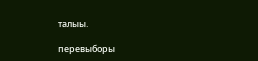талыы.

перевыборы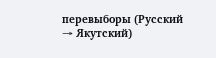перевыборы (Русский → Якутский)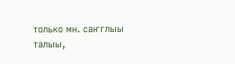только мн. саҥглыы талыы,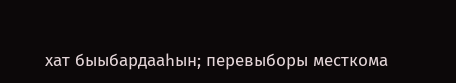хат быыбардааһын; перевыборы месткома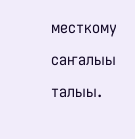месткому саҥалыы талыы.